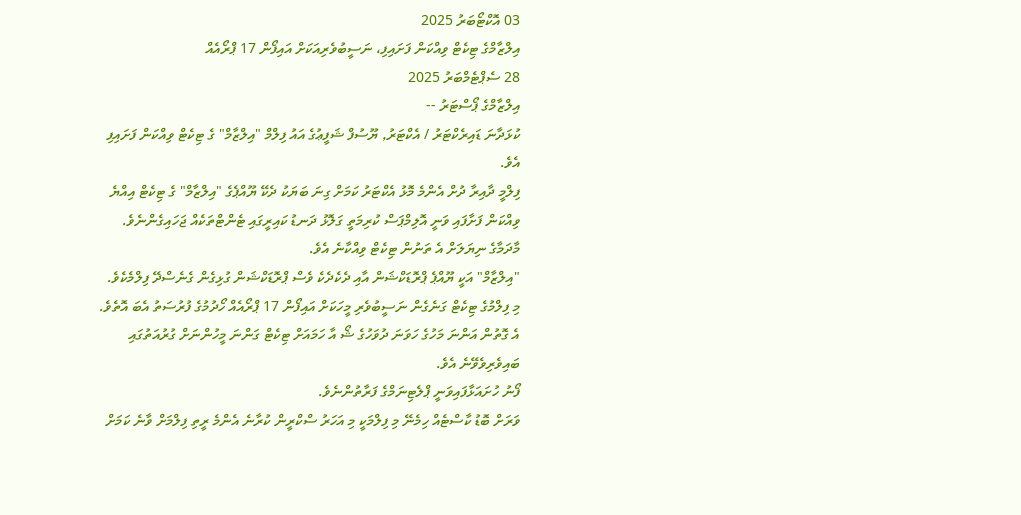03 އޮކްޓޯބަރު 2025
އިލްޒާމްގެ ޓިކެޓް ވިއްކަން ފަށައިފި، ނަސީބުވެރިއަކަށް އައިފޯން 17 ޕްރޯއެއް
28 ސެޕްޓެމްބަރު 2025
އިލްޒާމްގެ ޕޯސްޓަރު --
ކުޅަދާނަ ޑައިރެކްޓަރު / އެކްޓަރު, ޔޫސުފް ޝަފީޢުގެ އައު ފިލްމް "އިލްޒާމް" ގެ ޓިކެޓް ވިއްކަން ފަށައިފި އެވެ.
ފިލްމީ ދާއިރާ ދުށް އެންމެ މޮޅު އެކްޓަރު ކަމަށް ގިނަ ބަޔަކު ދެކޭ ޔޫއްޕެގެ "އިލްޒާމް" ގެ ޓިކެޓް އިއްޔެ ވިއްކަން ފަށާފައި ވަނީ އޮލިމްޕަސް ކުރިމަތީ ގަލޮޅު ދަނޑު ކައިރީގައި ޓެންޓްތަކެއް ޖަހައިގެންނެވެ. މާދަމާގެ ނިޔަލަށް އެ ތަނުން ޓިކެޓް ވިއްކާނެ އެވެ.
"އިލްޒާމް" އަކީ ޔޫއްޕެ ޕްރޮޑަކްޝަން އާއި ދެކެދެކެ ވެސް ޕްރޮޑަކްޝަން ގުޅިގެން ގެނެސްދޭ ފިލްމެކެވެ.
މި ފިލްމުގެ ޓިކެޓް ގަނެގެން ނަސީބުވެރި މީހަކަށް އައިފޯން 17 ޕްރޯއެއް ހޯދުމުގެ ފުރުސަތު އެބަ އޮތެވެ. އެ ގޮތުން އަންނަ މަހުގެ ހަވަނަ ދުވަހުގެ ޝޯ އާ ހަމައަށް ޓިކެޓް ގަންނަ މީހުންނަށް ގުރުއަތުގައި ބައިވެރިވެވޭނެ އެވެ.
ފޯނު ހުށައަޅާފައިވަނީ ޕްލެޓިނަމްގެ ފަރާތުންނެވެ.
ވަރަށް ބޮޑު ކާސްޓެއް ހިމެނޭ މި ފިލްމަކީ މި އަހަރު ސްކްރީން ކުރާނެ އެންމެ ރީތި ފިލްމަށް ވާނެ ކަމަށް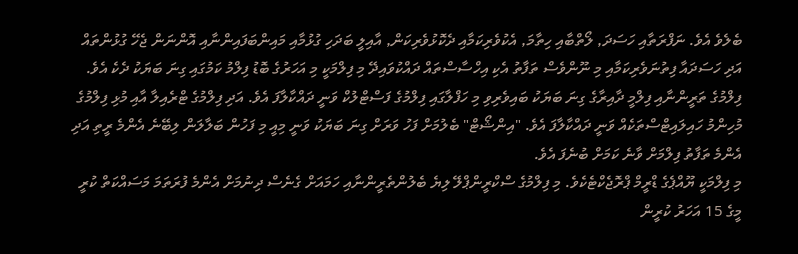ބެލެވެ އެވެ. ނަފްރަތާއި ހަސަދަ, ލޯތްބާއި ހިތާމަ, އެކުވެރިކަމާއި ދެކޮޅުވެރިކަން, އާއިލީ ބަދަހި ގުޅުމާއި މައިންބަފައިންނާއި އޮންނަން ޖެހޭ ގުޅުންތައް އަދި ހަސަދައާ ފިތުނަވެރިކަމާއި މި ނޫންވެސް ތަފާތު އެކި އިހްސާސްތައް ދައްކުވައިދޭ މި ފިލްމަކީ މި އަހަރުގެ ބޮޑު ފިލްމު ކަމުގައި ގިނަ ބަޔަކު ދެކެ އެވެ.
ފިލްމުގެ ތަރީންނާއި ފިލްމީ ދާއިރާގެ ގިނަ ބަޔަކު ބައިވެރިވި މި ހަފްލާގައި ފިލްމުގެ ފަސްޓްލުކް ވަނީ ދައްކާލާފަ އެވެ. އަދި ފިލްމުގެ ޓްރެއިލާ އާއި މުޅި ފިލްމުގެ މުހިންމު ހައިލައިޓްސްތަކެއް ވަނީ ދައްކާލާފަ އެވެ. "އިންޝޯޓް" ބެލުމަށް ފަހު ވަރަށް ގިނަ ބަޔަކު ވަނީ މިއީ މި ފަހުން ބަލާލަން ލިބޭނެ އެންމެ ރީތި އަދި އެންމެ ތަފާތު ފިލްމަށް ވާނެ ކަމަށް ބުނެފަ އެވެ.
މި ފިލްމަކީ ޔޫއްޕެގެ ޑްރީމް ޕްރޮޖެކްޓެކެވެ. މި ފިލްމުގެ ސްކްރީންޕްލޭ ލިޔެ ބެލުންތެރީންނާއި ހަމައަށް ގެނެސް ދިނުމަށް އެންމެ ފުރަތަމަ މަސައްކަތް ކުރީ މީގެ 15 އަހަރު ކުރީން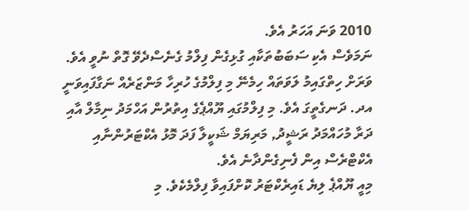2010 ވަނަ އަހަރު އެވެ.
ނަމަވެސް އެކި ސަބަބުތަކާއި ގުޅިގެން ފިލްމު ގެނެސްދެވޭ ގޮތް ނުވީ އެވެ.
ވަރަށް ހިތްގައިމު ލަވަތައް ހިމެނޭ މި ފިލްމުގެ ހުރިހާ މަންޒަރެއް ނަގާފައިވަނީ އދ. ދަނގެތީގަ އެވެ. މި ފިލްމުގައި ޔޫއްޕެގެ އިތުރުން އަހްމަދު ނިމާލް އާއި ދަރާ މުހައްމަދު ރަޝީދު, މަރިޔަމް ޝަކީލާ ފަދަ މޮޅު އެކްޓަރުންނާއި އެކްޓްރެސް އިން ފެނިގެންދާނެ އެވެ.
މިއީ ޔޫއްޕެ ލިޔެ ޑައިރެކްޓަރު ކޮށްފައިވާ ފިލްމެކެވެ. މި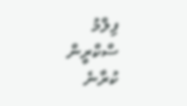ފިލްމު ސްކްރީން ކުރާނެ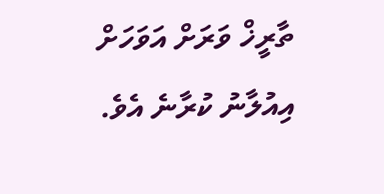ތާރީޚް ވަރަށް އަވަހަށް އިއުލާނު ކުރާނެ އެވެ.